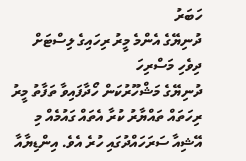ހަބަރު
ދުނިޔޭގެ އެންމެ މީރު ރިހައިގެ ލިސްޓަށް ދިވެހި މަސްރިހަ
ދުނިޔޭގެ މަޝްހޫރުކަން ހޯދާފައިވާ ތަފާތު މީރު ރިހަތައް ތައްޔާރު ކުރާ އެތައް ގައުމެއް މި އޭޝިއާ ސަރަހައްދުގައި ހުރެ އެވެ. އިންޑިޔާއާ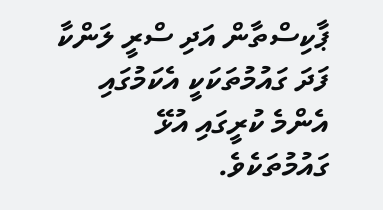ޕާކިސްތާން އަދި ސްރީ ލަންކާ ފަދަ ގައުމުތަކަކީ އެކަމުގައި އެންމެ ކުރީގައި އުޅޭ ގައުމުތަކެވެ.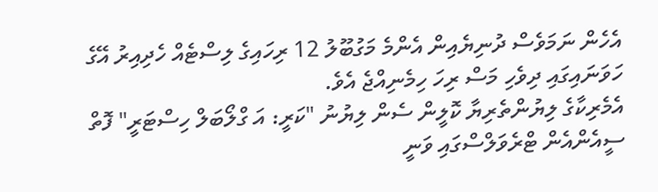އެހެން ނަމަވެސް ދުނިޔެއިން އެންމެ މަގުބޫލު 12 ރިހައިގެ ލިސްޓެއް ހެދިއިރު އޭގެ ހަވަނައިގައި ދިވެހި މަސް ރިހަ ހިމެނިއްޖެ އެވެ.
އެމެރިކާގެ ލިޔުންތެރިޔާ ކޮލީން ސެން ލިޔުނު "ކަރީ: އަ ގްލޯބަލް ހިސްޓަރީ" ފޮތް ސީއެންއެން ޓްރެވަލްސްގައި ވަނީ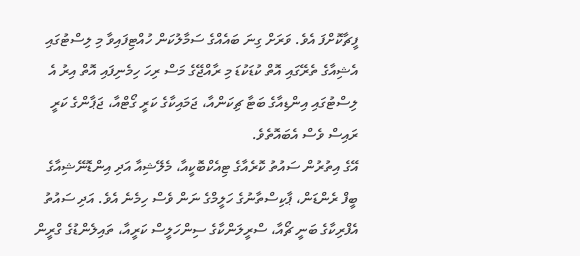ފީޗާކޮށްފަ އެވެ. ވަރަށް ގިނަ ބައެއްގެ ސަމާލުކަން ހުއްޓިފައިވާ މި ލިސްޓުގައި އެޝިއާގެ ތެރޭގައި އޮތް ކުޑަކުޑަ މި ރާއްޖޭގެ މަސް ރިހަ ހިމެނިފައި އޮތް އިރު އެ ލިސްޓުގައި އިންޑިއާގެ ބަޓާ ޗިކަންއާ، ޖަމައިކާގެ ކަރީ ގޯޓްއާ، ޖަޕާންގެ ކަރީ ރައިސް ވެސް އެބައޮތެވެ.
އޭގެ އިތުރުން ސައުތު ކޮރެއާގެ ޓިއެކްބޮކީއާ، މެލޭޝިއާ އަދި އިންޑޮނޭޝިއާގެ ބީފް ރެންޑަން، ޕާކިސްތާނުގެ ހަލީމްގެ ނަން ވެސް ހިމެނެ އެވެ. އަދި ސައުތު އެފްރިކާގެ ބަނީ ޗޯއާ، ސްރީލަންކާގެ ސިންހަލީސް ކަރީއާ، ތައިލެންޑުގެ ގްރީން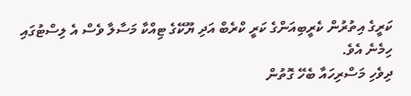ކަރީގެ އިތުރުން ކެރީބިއަންގެ ކަރީ ކްރެބް އަދި ޔޫކޭގެ ޓިއްކާ މަސާލާ ވެސް އެ ލިސްޓުގައި ހިމެނެ އެވެ.
ދިވެހި މަސްރިހައާ ބެހޭ ގޮތުން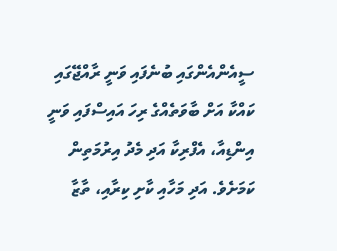ސީއެންއެންގައި ބުނެފައި ވަނީ ރާއްޖޭގައި ކައްކާ އަށް ބާވަތެއްގެ ރިހަ އައިސްފައި ވަނީ އިންޑިއާ، އެފްރިކާ އަދި މެދު އިރުމަތިން ކަމަށެވެ. އަދި މަހާއި ކާށި ކިރާއި، ތާޒާ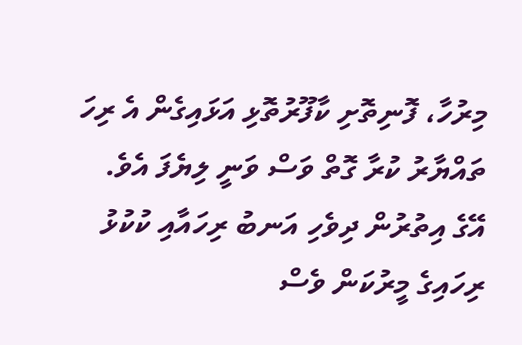މިރުހާ، ފޮނިތޮށި ކާފޫރުތޮޅި އަޅައިގެން އެ ރިހަ ތައްޔާރު ކުރާ ގޮތް ވަސް ވަނީ ލިޔެފަ އެވެ.
އޭގެ އިތުރުން ދިވެހި އަނބު ރިހައާއި ކުކުޅު ރިހައިގެ މީރުކަން ވެސް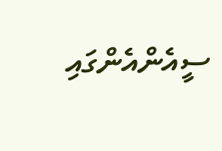ސީއެންއެންގައި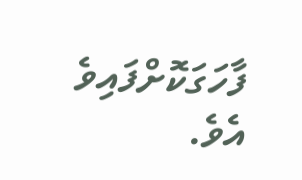ފާހަގަކޮށްފައިވެ އެވެ.